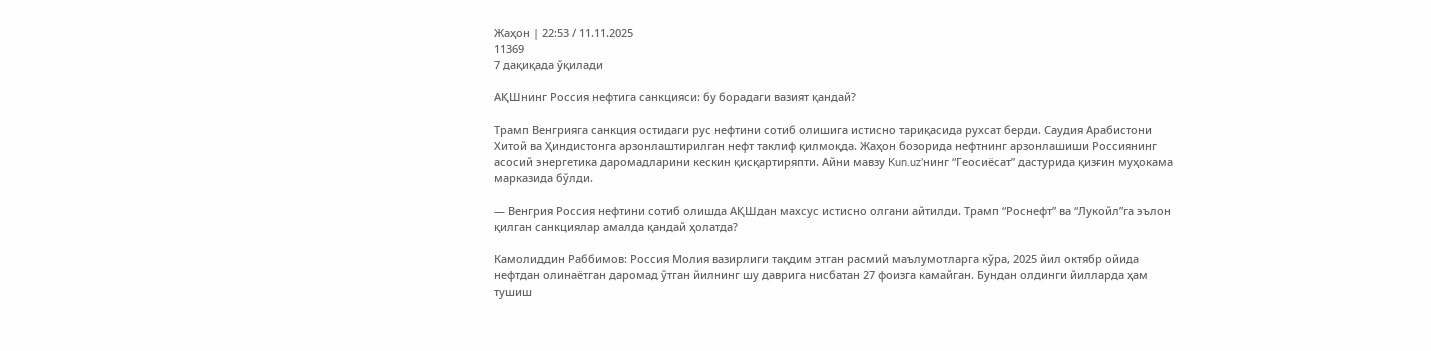Жаҳон | 22:53 / 11.11.2025
11369
7 дақиқада ўқилади

АҚШнинг Россия нефтига санкцияси: бу борадаги вазият қандай?

Трамп Венгрияга санкция остидаги рус нефтини сотиб олишига истисно тариқасида рухсат берди. Саудия Арабистони Хитой ва Ҳиндистонга арзонлаштирилган нефт таклиф қилмоқда. Жаҳон бозорида нефтнинг арзонлашиши Россиянинг асосий энергетика даромадларини кескин қисқартиряпти. Айни мавзу Kun.uz'нинг “Геосиёсат” дастурида қизғин муҳокама марказида бўлди.

— Венгрия Россия нефтини сотиб олишда АҚШдан махсус истисно олгани айтилди. Трамп “Роснефт” ва “Лукойл”га эълон қилган санкциялар амалда қандай ҳолатда?

Камолиддин Раббимов: Россия Молия вазирлиги тақдим этган расмий маълумотларга кўра, 2025 йил октябр ойида нефтдан олинаётган даромад ўтган йилнинг шу даврига нисбатан 27 фоизга камайган. Бундан олдинги йилларда ҳам тушиш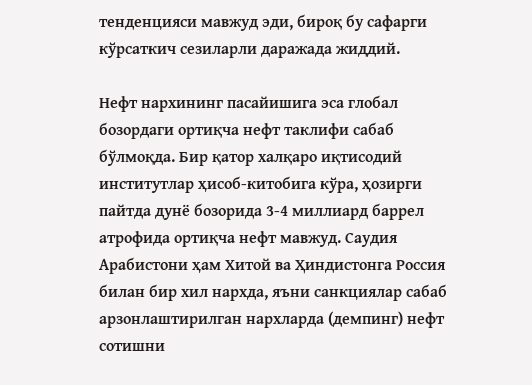тенденцияси мавжуд эди, бироқ бу сафарги кўрсаткич сезиларли даражада жиддий.

Нефт нархининг пасайишига эса глобал бозордаги ортиқча нефт таклифи сабаб бўлмоқда. Бир қатор халқаро иқтисодий институтлар ҳисоб-китобига кўра, ҳозирги пайтда дунё бозорида 3-4 миллиард баррел атрофида ортиқча нефт мавжуд. Саудия Арабистони ҳам Хитой ва Ҳиндистонга Россия билан бир хил нархда, яъни санкциялар сабаб арзонлаштирилган нархларда (демпинг) нефт сотишни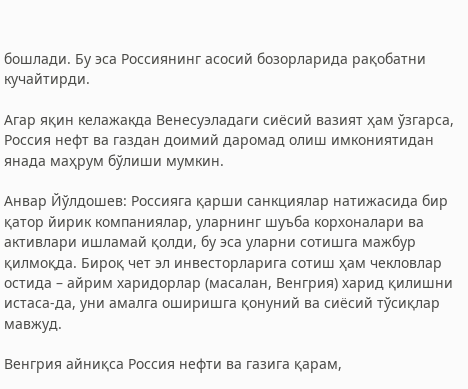бошлади. Бу эса Россиянинг асосий бозорларида рақобатни кучайтирди.

Агар яқин келажакда Венесуэладаги сиёсий вазият ҳам ўзгарса, Россия нефт ва газдан доимий даромад олиш имкониятидан янада маҳрум бўлиши мумкин.

Анвар Йўлдошев: Россияга қарши санкциялар натижасида бир қатор йирик компаниялар, уларнинг шуъба корхоналари ва активлари ишламай қолди, бу эса уларни сотишга мажбур қилмоқда. Бироқ чет эл инвесторларига сотиш ҳам чекловлар остида – айрим харидорлар (масалан, Венгрия) харид қилишни истаса-да, уни амалга оширишга қонуний ва сиёсий тўсиқлар мавжуд.

Венгрия айниқса Россия нефти ва газига қарам,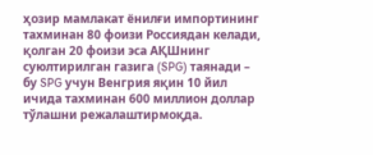ҳозир мамлакат ёнилғи импортининг тахминан 80 фоизи Россиядан келади, қолган 20 фоизи эса АҚШнинг суюлтирилган газига (SPG) таянади – бу SPG учун Венгрия яқин 10 йил ичида тахминан 600 миллион доллар тўлашни режалаштирмоқда.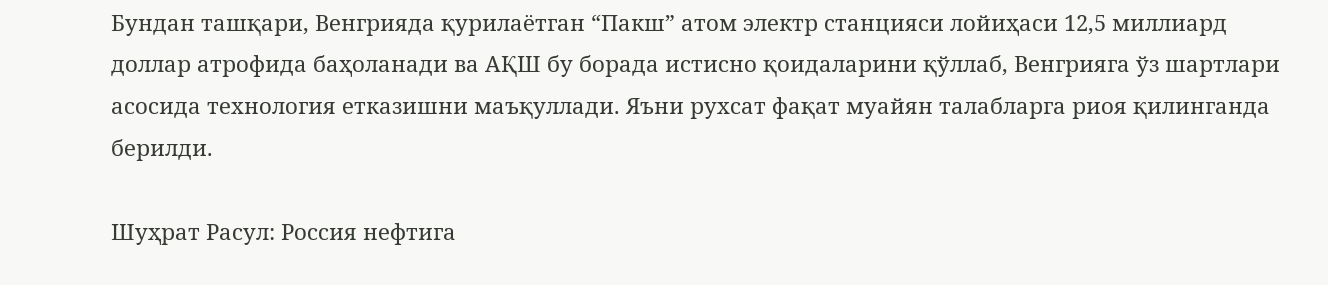Бундан ташқари, Венгрияда қурилаётган “Пакш” атом электр станцияси лойиҳаси 12,5 миллиард доллар атрофида баҳоланади ва АҚШ бу борада истисно қоидаларини қўллаб, Венгрияга ўз шартлари асосида технология етказишни маъқуллади. Яъни рухсат фақат муайян талабларга риоя қилинганда берилди.

Шуҳрат Расул: Россия нефтига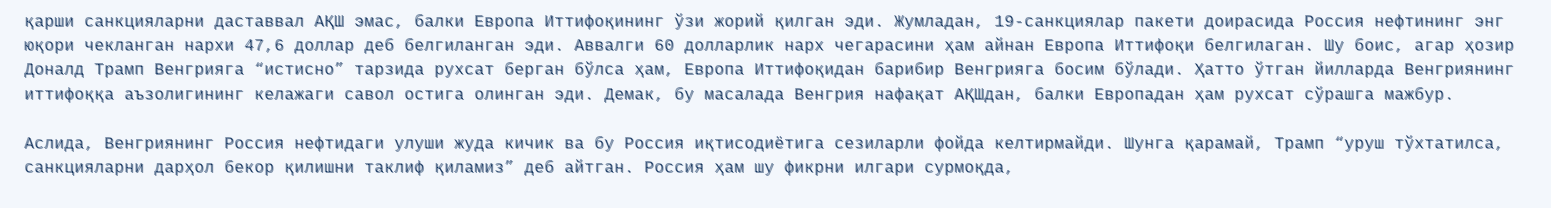қарши санкцияларни даставвал АҚШ эмас, балки Европа Иттифоқининг ўзи жорий қилган эди. Жумладан, 19-санкциялар пакети доирасида Россия нефтининг энг юқори чекланган нархи 47,6 доллар деб белгиланган эди. Аввалги 60 долларлик нарх чегарасини ҳам айнан Европа Иттифоқи белгилаган. Шу боис, агар ҳозир Доналд Трамп Венгрияга “истисно” тарзида рухсат берган бўлса ҳам, Европа Иттифоқидан барибир Венгрияга босим бўлади. Ҳатто ўтган йилларда Венгриянинг иттифоққа аъзолигининг келажаги савол остига олинган эди. Демак, бу масалада Венгрия нафақат АҚШдан, балки Европадан ҳам рухсат сўрашга мажбур.

Аслида, Венгриянинг Россия нефтидаги улуши жуда кичик ва бу Россия иқтисодиётига сезиларли фойда келтирмайди. Шунга қарамай, Трамп “уруш тўхтатилса, санкцияларни дарҳол бекор қилишни таклиф қиламиз” деб айтган. Россия ҳам шу фикрни илгари сурмоқда,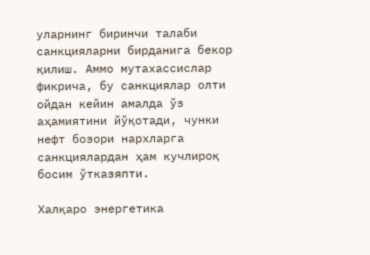уларнинг биринчи талаби санкцияларни бирданига бекор қилиш. Аммо мутахассислар фикрича, бу санкциялар олти ойдан кейин амалда ўз аҳамиятини йўқотади, чунки нефт бозори нархларга санкциялардан ҳам кучлироқ босим ўтказяпти.

Халқаро энергетика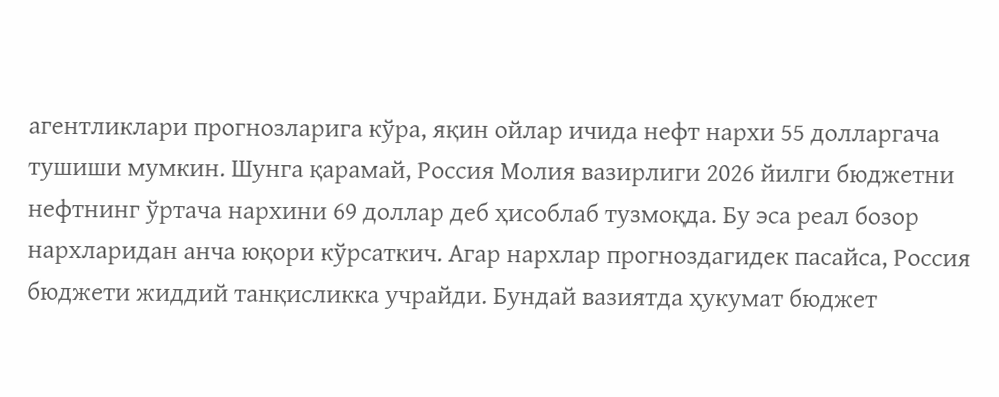агентликлари прогнозларига кўра, яқин ойлар ичида нефт нархи 55 долларгача тушиши мумкин. Шунга қарамай, Россия Молия вазирлиги 2026 йилги бюджетни нефтнинг ўртача нархини 69 доллар деб ҳисоблаб тузмоқда. Бу эса реал бозор нархларидан анча юқори кўрсаткич. Агар нархлар прогноздагидек пасайса, Россия бюджети жиддий танқисликка учрайди. Бундай вазиятда ҳукумат бюджет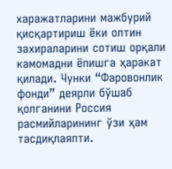харажатларини мажбурий қисқартириш ёки олтин захираларини сотиш орқали камомадни ёпишга ҳаракат қилади. Чунки “Фаровонлик фонди” деярли бўшаб қолганини Россия расмийларининг ўзи ҳам тасдиқлаяпти.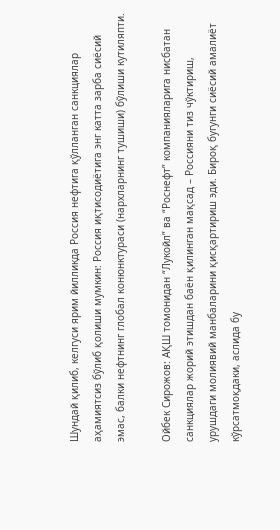Шундай қилиб, келгуси ярим йилликда Россия нефтига қўлланган санкциялар аҳамиятсиз бўлиб қолиши мумкин: Россия иқтисодиётига энг катта зарба сиёсий эмас, балки нефтнинг глобал конюнктураси (нархларнинг тушиши) бўлиши кутиляпти.

Ойбек Сирожов: АҚШ томонидан “Лукойл” ва “Роснефт” компанияларига нисбатан санкциялар жорий этишдан баён қилинган мақсад – Россияни тиз чўктириш, урушдаги молиявий манбаларини қисқартириш эди. Бироқ бугунги сиёсий амалиёт кўрсатмоқдаки, аслида бу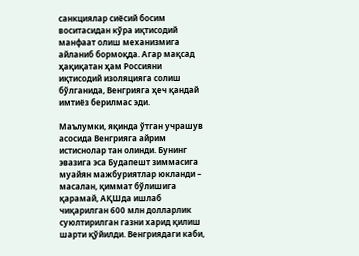санкциялар сиёсий босим воситасидан кўра иқтисодий манфаат олиш механизмига айланиб бормоқда. Агар мақсад ҳақиқатан ҳам Россияни иқтисодий изоляцияга солиш бўлганида, Венгрияга ҳеч қандай имтиёз берилмас эди.

Маълумки, яқинда ўтган учрашув асосида Венгрияга айрим истиснолар тан олинди. Бунинг эвазига эса Будапешт зиммасига муайян мажбуриятлар юкланди – масалан, қиммат бўлишига қарамай, АҚШда ишлаб чиқарилган 600 млн долларлик суюлтирилган газни харид қилиш шарти қўйилди. Венгриядаги каби,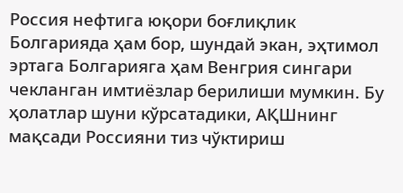Россия нефтига юқори боғлиқлик Болгарияда ҳам бор, шундай экан, эҳтимол эртага Болгарияга ҳам Венгрия сингари чекланган имтиёзлар берилиши мумкин. Бу ҳолатлар шуни кўрсатадики, АҚШнинг мақсади Россияни тиз чўктириш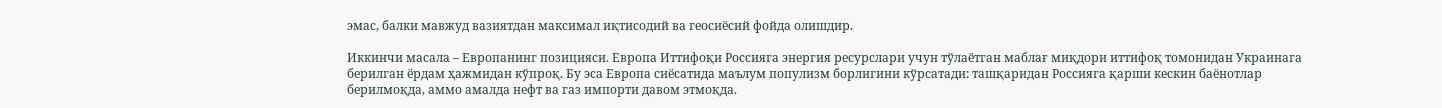эмас, балки мавжуд вазиятдан максимал иқтисодий ва геосиёсий фойда олишдир.

Иккинчи масала – Европанинг позицияси. Европа Иттифоқи Россияга энергия ресурслари учун тўлаётган маблағ миқдори иттифоқ томонидан Украинага берилган ёрдам ҳажмидан кўпроқ. Бу эса Европа сиёсатида маълум популизм борлигини кўрсатади: ташқаридан Россияга қарши кескин баёнотлар берилмоқда, аммо амалда нефт ва газ импорти давом этмоқда.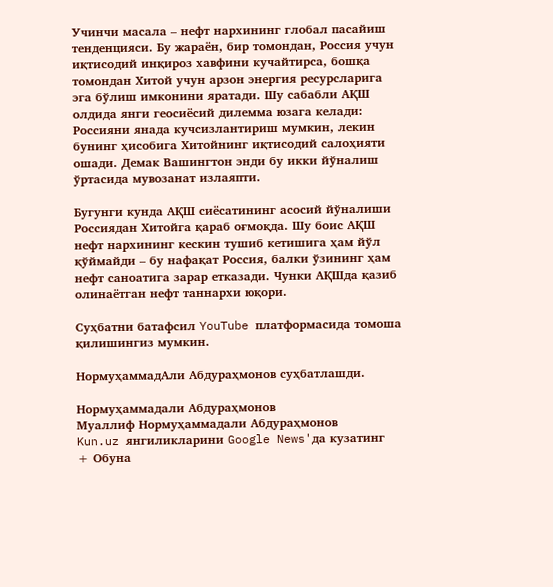Учинчи масала – нефт нархининг глобал пасайиш тенденцияси. Бу жараён, бир томондан, Россия учун иқтисодий инқироз хавфини кучайтирса, бошқа томондан Хитой учун арзон энергия ресурсларига эга бўлиш имконини яратади. Шу сабабли АҚШ олдида янги геосиёсий дилемма юзага келади: Россияни янада кучсизлантириш мумкин, лекин бунинг ҳисобига Хитойнинг иқтисодий салоҳияти ошади. Демак Вашингтон энди бу икки йўналиш ўртасида мувозанат излаяпти.

Бугунги кунда АҚШ сиёсатининг асосий йўналиши Россиядан Хитойга қараб оғмоқда. Шу боис АҚШ нефт нархининг кескин тушиб кетишига ҳам йўл қўймайди – бу нафақат Россия, балки ўзининг ҳам нефт саноатига зарар етказади. Чунки АҚШда қазиб олинаётган нефт таннархи юқори.

Суҳбатни батафсил YouTube платформасида томоша қилишингиз мумкин.

НормуҳаммадАли Абдураҳмонов суҳбатлашди.

Нормуҳаммадали Абдураҳмонов
Муаллиф Нормуҳаммадали Абдураҳмонов
Kun.uz янгиликларини Google News'да кузатинг
+ Обуна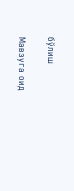бўлиш

Мавзуга оид